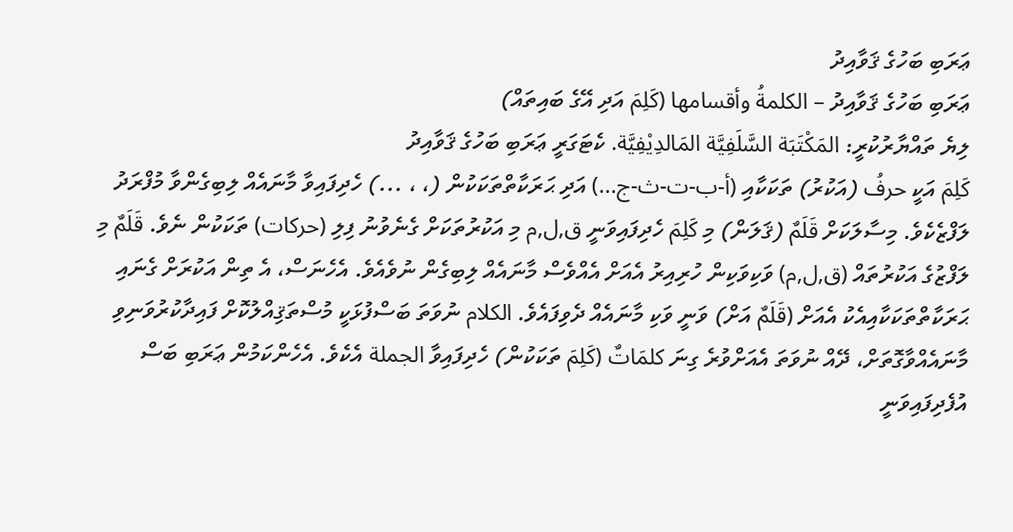ޢަރަބި ބަހުގެ ޤަވާއިދު
ޢަރަބި ބަހުގެ ޤަވާއިދު – الكلمةُ وأقسامها (كَلِمَ އަދި އޭގެ ބައިތައް)
ލިޔެ ތައްޔާރުކުރީ: المَكْتَبَة السَّلَفِيَّة المَالدِيْفِيَّة. ކެޓަގަރީ ޢަރަބި ބަހުގެ ޤަވާއިދު
كَلِمَ އަކީ حرفُ (އަކުރު) ތަކަކާއި (أ-ب-ت-ث-ج...) އަދި ޙަރަކާތްތަކަކުން (، ، ...) ހެދިފައިވާ މާނައެއް ލިބިގެންވާ މުފްރަދު ލަފްޒެކެވެ. މިސާލަކަށް قَلَمٌ (ޤަލަން) މި كَلِمَ ހެދިފައިވަނީ ق,ل,م މި އަކުރުތަކަށް ގެނެވުނު ފިލި (حركات) ތަކަކުން ނެވެ. قَلَمٌ މި ލަފްޒުގެ އަކުރުތައް (ق,ل,م) ވަކިވަކިން ހުރިއިރު އެއަށް އެއްވެސް މާނައެއް ލިބިގެން ނުވެއެވެ. އެހެނަސް، އެ ތިން އަކުރަށް ގެނައި ޙަރަކާތްތަކަކާއިއެކު އެއަށް (قَلَمٌ އަށް) ވަނީ ވަކި މާނައެއް ދެވިފައެވެ. الكلام ނުވަތަ ބަސްފުޅަކީ މުސްތަޤިއްލުކޮށް ފައިދާކުރުވަނިވި މާނައެއްވާގޮތަށް، ދޭއް ނުވަތަ އެއަށްވުރެ ގިނަ كلمَاتٌ (كَلِمَ ތަކަކުން) ހެދިފައިވާ الجملة އެކެވެ. އެހެންކަމުން ޢަރަބި ބަސް އުފެދިފައިވަނީ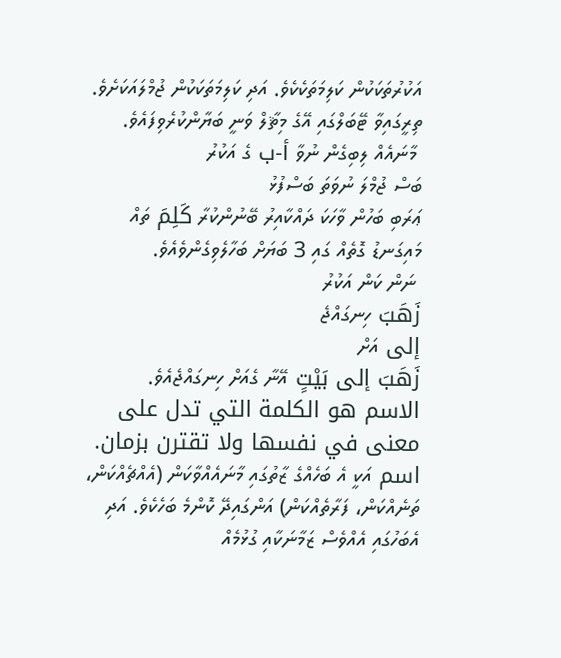އަކުރުތަކަކުން ކަލިމަތަކެކެވެ. އަދި ކަލިމަތަކަކުން ޖުމްލައަކަށެވެ. ތިރީގައިވާ ޓޭބަލްގައި އޭގެ މިޘާލް ވަނީ ބަޔާންކުރެވިފައެވެ.
 މާނައެއް ލިބިގެން ނުވާ أ-ب ގެ އަކުރު
ބަސް ޖުމްލަ ނުވަތަ ބަސްފުޅު
ޢަރަބި ބަހުން ވާހަކަ ދައްކާއިރު ބޭނުންކުރާ كَلِمَ ތައް މައިގަނޑު ގޮތެއް ގައި 3 ބަޔަށް ބަހާލެވިގެންވެއެވެ.
 ނަން ކަން އަކުރު
زَهَبَ ހިނގައްޖެ
إلى އަށް
زَهَبَ إلى بَيْتٍ އޭނާ ގެއަށް ހިނގައްޖެއެވެ.
الاسم هو الكلمة التي تدل على معنى في نفسها ولا تقترن بزمان. اسم އަކީ އެ ބަހެއްގެ ޒާތުގައި މާނައެއްވާކަން (އެއްޗެއްކަން، ތަނެއްކަން، ފަރާތެއްކަން) އަންގައިދޭ ކޮންމެ ބަހެކެވެ. އަދި އެބަހުގައި އެއްވެސް ޒަމާނަކާއި ގުޅުމެއް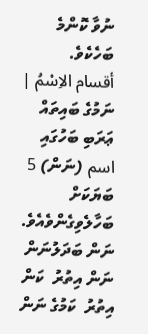ނުވާ ކޮންމެ ބަހެކެވެ.
أقسام الاِسْمُ | ނަމުގެ ބައިތައް
ޢަރަބި ބަހުގައި اسم (ނަން) 5 ބަޔަކަށް ބަހާލެވިގެންވެއެވެ.
ނަން ބަދަލުނަން ނަން އިތުރު  ކަން އިތުރު  ކަމުގެ ނަން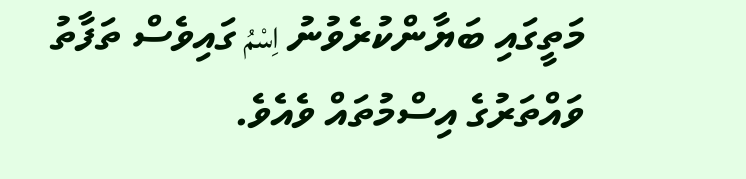މަތީގައި ބަޔާންކުރެވުނު اِسْمُ ގައިވެސް ތަފާތު ވައްތަރުގެ އިސްމުތައް ވެއެވެ.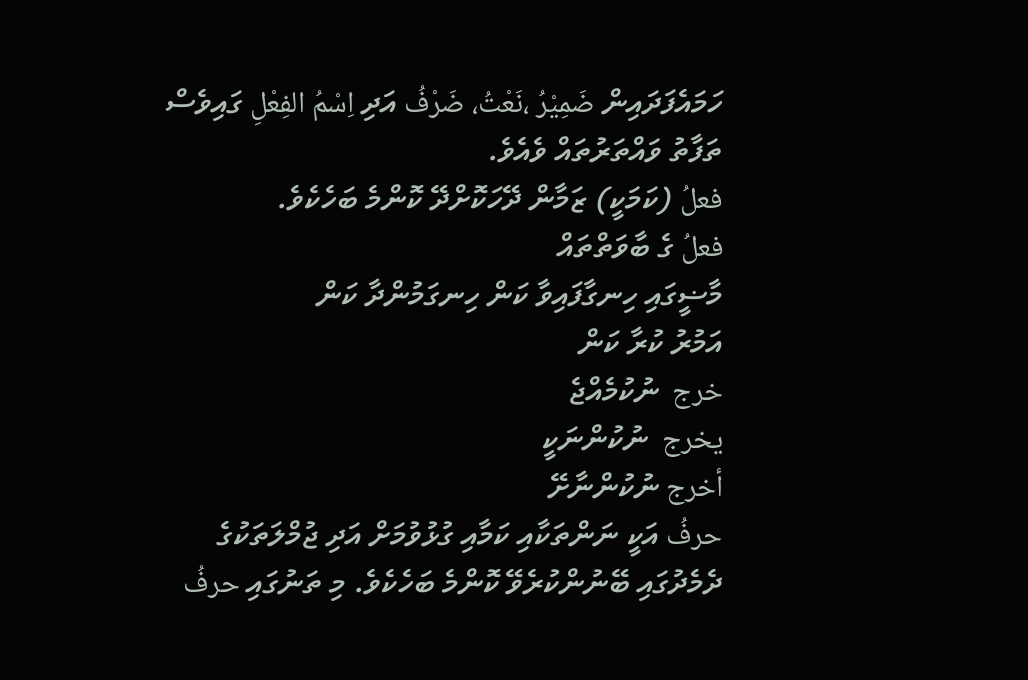ހަމައެފަދައިން ضَمِيْرُ ،نَعْتُ، ضَرْفُ އަދި اِسْمُ الفِعْلِ ގައިވެސް ތަފާތު ވައްތަރުތައް ވެއެވެ.
فعلُ (ކަމަކީ) ޒަމާން ދޭހަކޮށްދޭ ކޮންމެ ބަހެކެވެ.
فعلُ ގެ ބާވަތްތައް
މާޟީގައި ހިނގާފައިވާ ކަން ހިނގަމުންދާ ކަން
އަމުރު ކުރާ ކަން
خرج  ނުކުމެއްޖެ
يخرج  ނުކުންނަކީ
أخرج ނުކުންނާށޭ
حرفُ އަކީ ނަންތަކާއި ކަމާއި ގުޅުވުމަށް އަދި ޖުމްލަތަކުގެ ދެމެދުގައި ބޭނުންކުރެވޭ ކޮންމެ ބަހެކެވެ. މި ތަނުގައި حرفُ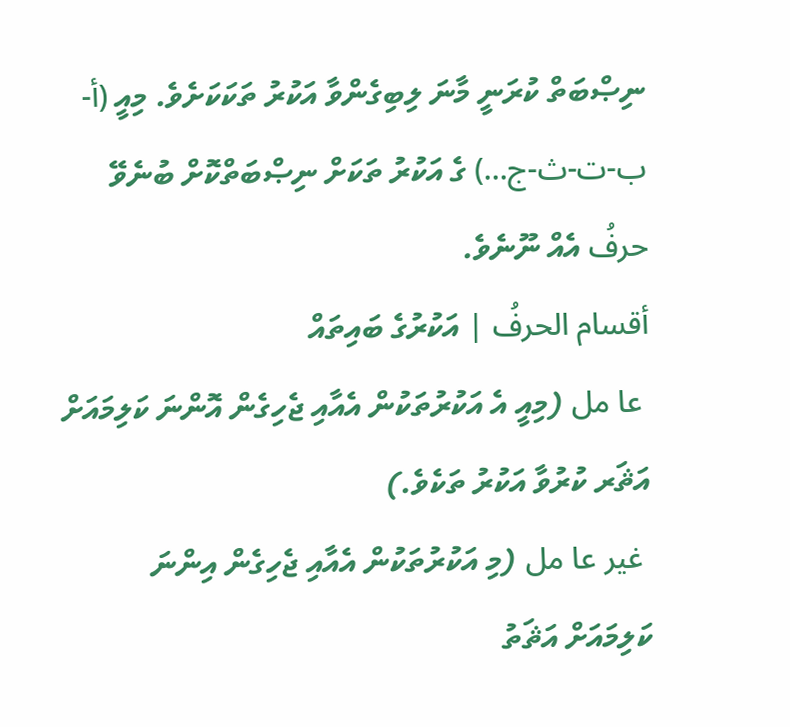ނިޞްބަތް ކުރަނީ މާނަ ލިބިގެންވާ އަކުރު ތަކަކަށެވެ. މިއީ (أ-ب-ت-ث-ج...) ގެ އަކުރު ތަކަށް ނިޞްބަތްކޮށް ބުނެވޭ حرفُ އެއް ނޫނެވެ.
أقسام الحرفُ | އަކުރުގެ ބައިތައް
 عا مل (މިއީ އެ އަކުރުތަކުން އެއާއި ޖެހިގެން އޮންނަ ކަލިމައަށް އަޘަރ ކުރުވާ އަކުރު ތަކެވެ.)
 غير عا مل (މި އަކުރުތަކުން އެއާއި ޖެހިގެން އިންނަ ކަލިމައަށް އަޘަތު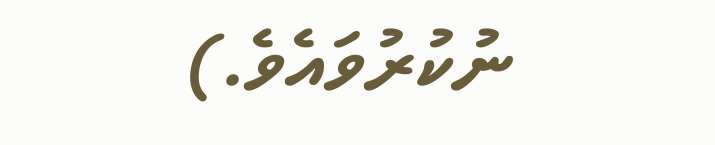ނުކުރުވައެވެ.)